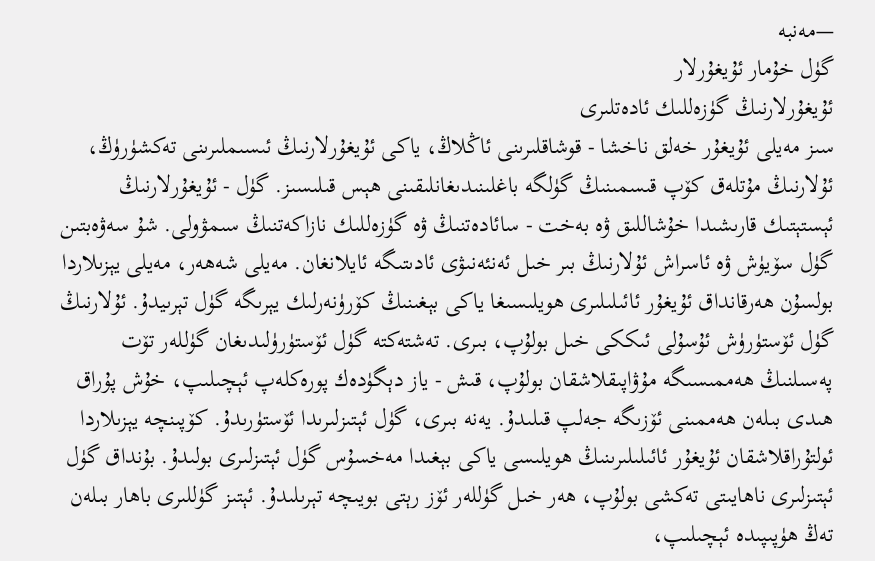—مەنبە
گۈل خۇمار ئۇيغۇرلار
ئۇيغۇرلارنىڭ گۈزەللىك ئادەتلىرى
سىز مەيلى ئۇيغۇر خەلق ناخشا - قوشاقلىرىنى ئاڭلاڭ، ياكى ئۇيغۇرلارنىڭ ئىسىملىرىنى تەكشۈرۈڭ، ئۇلارنىڭ مۇتلەق كۆپ قىسمىنىڭ گۈلگە باغلىنىدىغانلىقىنى ھېس قىلىسىز. گۈل - ئۇيغۇرلارنىڭ ئېستېتىك قارىشىدا خۇشاللىق ۋە بەخت - سائادەتنىڭ ۋە گۈزەللىك نازاكەتنىڭ سىمۋولى. شۇ سەۋەبتىن گۈل سۆيۈش ۋە ئاسراش ئۇلارنىڭ بىر خىل ئەنئەنىۋى ئادىتىگە ئايلانغان. مەيلى شەھەر، مەيلى يېزىلاردا بولسۇن ھەرقانداق ئۇيغۇر ئائىلىلىرى ھويلىسىغا ياكى بېغىنىڭ كۆرۈنەرلىك يېرىگە گۈل تېرىيدۇ. ئۇلارنىڭ گۈل ئۆستۈرۈش ئۇسۇلى ئىككى خىل بولۇپ، بىرى. تەشتەكتە گۈل ئۆستۈرۈلىدىغان گۈللەر تۆت پەسىلنىڭ ھەممىسىگە مۇۋاپىقلاشقان بولۇپ، قىش - ياز دېگۈدەك پورەكلەپ ئېچىلىپ، خۇش پۇراق ھىدى بىلەن ھەممىنى ئۆزىگە جەلپ قىلىدۇ. يەنە بىرى، گۈل ئېتىزلىرىدا ئۆستۈرىدۇ. كۆپىنچە يېزىلاردا ئولتۇراقلاشقان ئۇيغۇر ئائىلىلىرىنىڭ ھويلىسى ياكى بېغىدا مەخسۇس گۈل ئېتىزلىرى بولىدۇ. بۇنداق گۈل ئېتىزلىرى ناھايىتى تەكشى بولۇپ، ھەر خىل گۈللەر ئۆز رېتى بويىچە تېرىلىدۇ. ئېتىز گۈللىرى باھار بىلەن تەڭ ھۈپىپىدە ئېچىلىپ،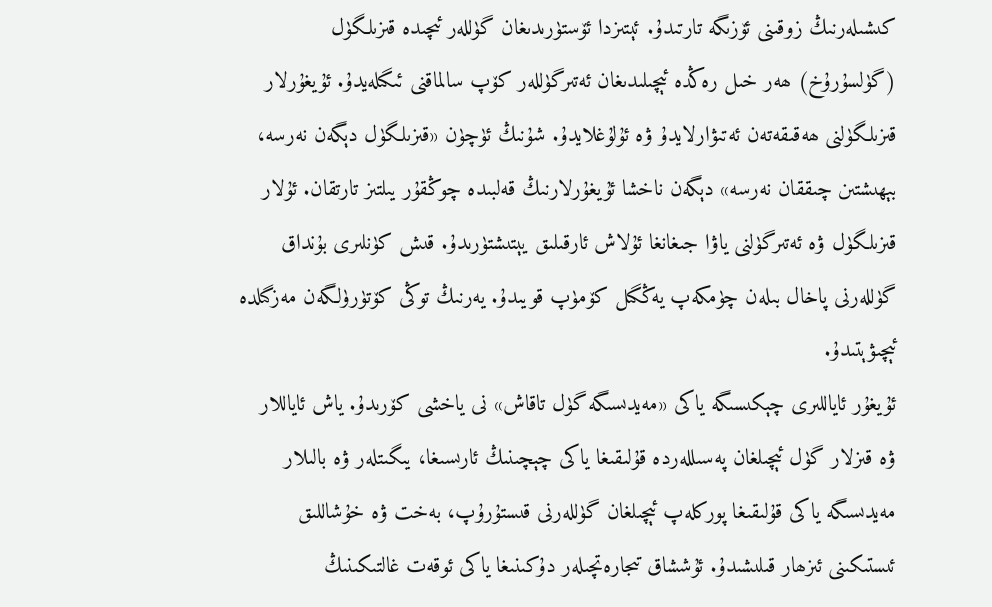كىشىلەرنىڭ زوقىنى ئۆزىگە تارتىدۇ. ئېتىزدا ئۆستۈرىدىغان گۈللەر ئىچىدە قىزىلگۈل (گۈلسۇرۇخ) ھەر خىل رەڭدە ئېچىلىدىغان ئەتىرگۈللەر كۆپ سالماقنى ئىگىلەيدۇ. ئۇيغۇرلار قىزىلگۈلنى ھەقىقەتەن ئەتىۋارلايدۇ ۋە ئۇلۇغلايدۇ. شۇنىڭ ئۈچۈن «قىزىلگۈل دېگەن نەرسە، بېھىشتىن چىققان نەرسە» دېگەن ناخشا ئۇيغۇرلارنىڭ قەلبىدە چوڭقۇر يىلتىز تارتقان. ئۇلار قىزىلگۈل ۋە ئەتىرگۈلنى ياۋا جىغانغا ئۇلاش ئارقىلىق يېتىشتۈرىدۇ. قىش كۈنلىرى بۇنداق گۈللەرنى پاخال بىلەن چۈمكەپ يەڭگىل كۆمۈپ قويىدۇ. يەرنىڭ توڭى كۆتۈرۈلگەن مەزگىلدە ئېچىۋېتىدۇ.
ئۇيغۇر ئاياللىرى چېكىسىگە ياكى «مەيدىسىگە گۈل تاقاش» نى ياخشى كۆرىدۇ. ياش ئاياللار ۋە قىزلار گۈل ئېچىلغان پەسىللەردە قۇلىقىغا ياكى چېچىنىڭ ئارىسىغا، يىگىتلەر ۋە بالىلار مەيدىسىگە ياكى قۇلىقىغا پوركلەپ ئېچىلغان گۈللەرنى قىستۇرۇپ، بەخت ۋە خۇشاللىق ئىستىكىنى ئىزھار قىلىشىدۇ. ئۇششاق تىجارەتچىلەر دۇكىنىغا ياكى ئوقەت غالتىكىنىڭ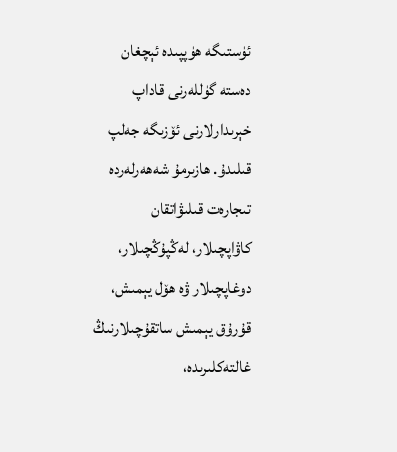ئۈستىگە ھۈپپىدە ئېچغان دەستە گۈللەرنى قاداپ خېرىدارلارنى ئۆزىگە جەلپ قىلىدۇ. ھازىرمۇ شەھەرلەردە تىجارەت قىلىۋاتقان كاۋاپچىلار، لەڭپۇڭچىلار، دوغاپچىلار ۋە ھۆل يېمىش، قۇرۇق يېمىش ساتقۇچىلارنىڭ غالتەكلىرىدە،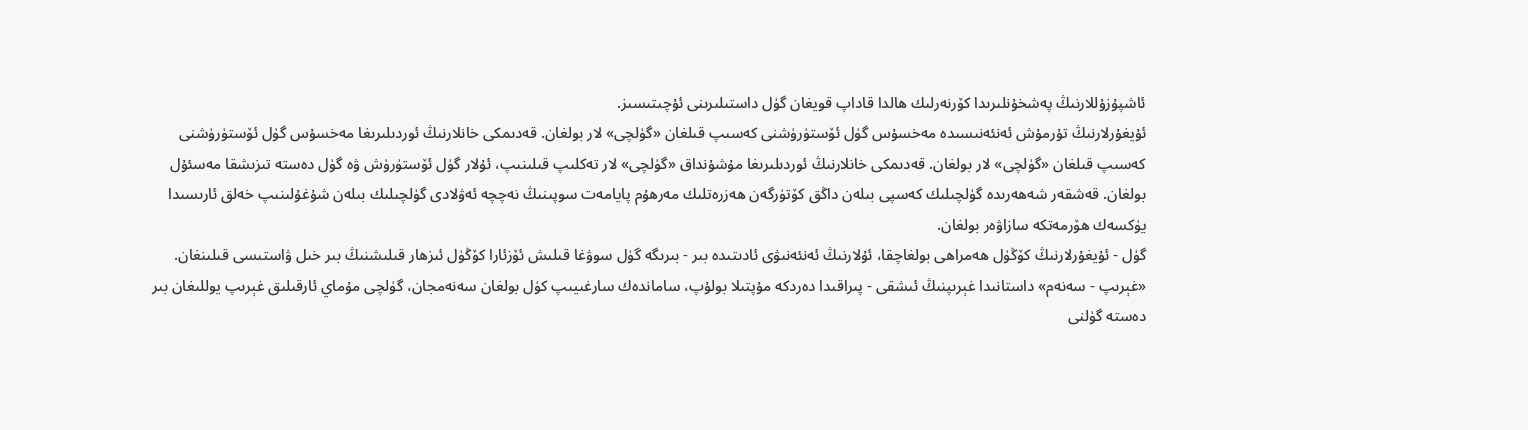ئاشپۇزۇللارنىڭ پەشخۇنلىرىدا كۆرنەرلىك ھالدا قاداپ قويغان گۈل داستىلىرىنى ئۇچىتىسىز.
ئۇيغۇرلارنىڭ تۇرمۇش ئەنئەنىسىدە مەخسۇس گۈل ئۆستۈرۈشنى كەسىپ قىلغان «گۈلچى» لار بولغان. قەدىمكى خانلارنىڭ ئوردىلىرىغا مەخسۇس گۈل ئۆستۈرۈشنى كەسىپ قىلغان «گۈلچى» لار بولغان. قەدىمكى خانلارنىڭ ئوردىلىرىغا مۇشۇنداق «گۈلچى» لار تەكلىپ قىلىنىپ، ئۇلار گۈل ئۆستۈرۈش ۋە گۈل دەستە تىزىشقا مەسئۇل بولغان. قەشقەر شەھەرىدە گۈلچىلىك كەسپى بىلەن داڭق كۆتۈرگەن ھەزرەتلىك مەرھۇم پايامەت سوپىنىڭ نەچچە ئەۋلادى گۈلچىلىك بىلەن شۇغۇلىنىپ خەلق ئارىسىدا يۈكسەك ھۆرمەتكە سازاۋەر بولغان.
گۈل - ئۇيغۇرلارنىڭ كۆڭۈل ھەمراھى بولغاچقا، ئۇلارنىڭ ئەنئەنىۋى ئادىتىدە بىر - بىرىگە گۈل سوۋغا قىلىش ئۆزئارا كۆڭۈل ئىزھار قىلىشنىڭ بىر خىل ۋاستىسى قىلىنغان. «غېرىپ - سەنەم» داستانىدا غېرىپنىڭ ئىشقى - پىراقىدا دەردكە مۇپتىلا بولۇپ، ساماندەك سارغىيىپ كۈل بولغان سەنەمجان، گۈلچى مۇماي ئارقىلىق غېرىپ يوللىغان بىر دەستە گۈلنى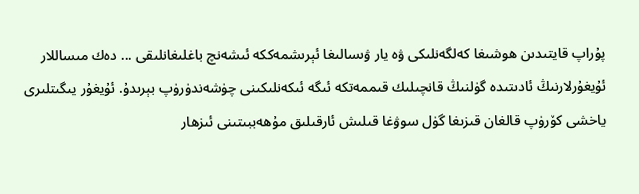پۇراپ قايتىدىن ھوشىغا كەلگەنلىكى ۋە يار ۋىسالىغا ئېرىشمەككە ئىشەنچ باغلىغانلىقى ... دەك مىساللار ئۇيغۇرلارنىڭ ئادىتىدە گۈلنىڭ قانچىلىك قىممەتكە ئىگە ئىكەنلىكىنى چۈشەندۈرۈپ بېرىدۇ. ئۇيغۇر يىگىتلىرى ياخشى كۆرۈپ قالغان قىزىغا گۈل سوۋغا قىلىش ئارقىلىق مۇھەببىتىنى ئىزھار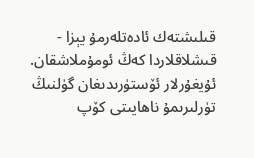قىلىشتەك ئادەتلەرمۇ يېزا - قىشلاقلاردا كەڭ ئومۇملاشقان. ئۇيغۇرلار ئۆستۈرىدىغان گۈلنىڭ تۈرلىرىمۇ ناھايىتى كۆپ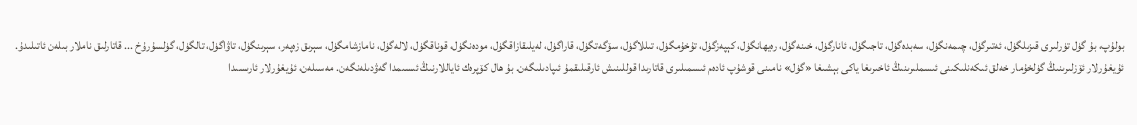بولۇپ، بۇ گۈل تۈرلىرى قىزىلگۈل، ئەتىرگۈل، چىمەنگۈل، سەبدەگۈل، تاجىگۈل، ئانارگۈل، خىنەگۈل، رەيھانگۈل، كېپەزگۈل، تۇخۇمگۈل، تىللاگۈل، سۆگەتگۈل، قاراگۈل، لەيلىقازاقگۈل، مودەنگۈل، قوناقگۈل، لالەگۈل، نامازشامگۈل، سېرىق زەپەر، سېرىنگۈل، تاۋاگۈل، تالگۈل، گۈلسۇرۇخ ... قاتارلىق ناملار بىلەن ئاتىلىدۇ.
ئۇيغۇرلار ئۆزلىرىنىڭ گۈلخۇمار خەلق ئىكەنلىكىنى ئىسملىرىنىڭ ئاخىرىغا ياكى بېشىغا «گۈل» نامىنى قوشۇپ ئادەم ئىسمىلىرى قاتارىدا قوللىنىش ئارقىلىقمۇ ئىپادىلىگەن. بۇ ھال كۆپرەك ئاياللارنىڭ ئىسىمدا گەۋدىلەنگەن. مەسىلەن، ئۇيغۇرلار ئارىسىدا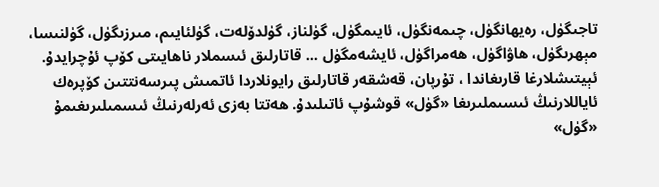تاجىگۈل، رەيھانگۈل، چىمەنگۈل، ئايىمگۈل، گۈلناز، گۈلدۆلەت، گۈلئايىم، مىرزىگۈل، گۈلنىسا، مېھرىگۈل، ھاۋاگۈل، ھەمراگۈل، ئايشەمگۈل ... قاتارلىق ئىسملار ناھايىتى كۆپ ئۇچرايدۇ. ئېيتىشلارغا قارىغاندا ، تۇرپان، قەشقەر قاتارلىق رايونلاردا ئاتمىش پىرسەنتتىن كۆپرەك ئاياللارنىڭ ئىسىملىرىغا «گۈل» قوشۇپ ئاتىلىدۇ. ھەتتا بەزى ئەرلەرنىڭ ئىسمىلىرىغىمۇ «گۈل»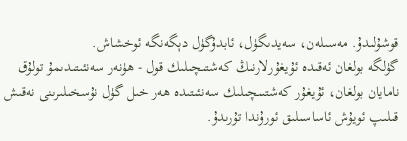قوشۇلىدۇ. مەسىلەن، سەيدىگۈل، ئابدۇگۈل دېگەنگە ئوخشاش.
گۈلگە بولغان ئەقىدە ئۇيغۇرلارنىڭ كەشتىچىلىك قول - ھۈنەر سەنئىتىدىمۇ تولۇق نامايان بولغان، ئۇيغۇر كەشتىىچىلىك سەنئىتىدە ھەر خىل گۈل نۇسخىلىرىنى نەقىش قىلىپ ئويۇش ئاساسىلىق ئورۇندا تۇرىدۇ.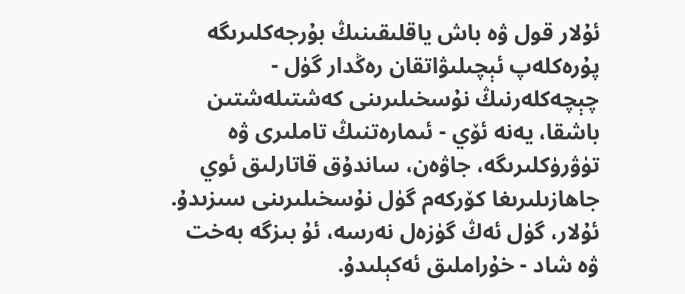ئۇلار قول ۋە باش ياقلىقىنىڭ بۇرجەكلىرىگە پۇرەكلەپ ئېچىلىۋاتقان رەڭدار گۈل - چېچەكلەرنىڭ نۇسخىلىرىنى كەشتىلەشتىن باشقا، يەنە ئۆي - ئىمارەتنىڭ تاملىرى ۋە تۈۋرۈكلىرىگە، جاۋەن، ساندۇق قاتارلىق ئوي جاھازىلىرىغا كۆركەم گۈل نۇسخىلىرىنى سىزىدۇ. ئۇلار، گۈل ئەڭ گۈزەل نەرسە، ئۇ بىزگە بەخت ۋە شاد - خۇراملىق ئەكېلىدۇ.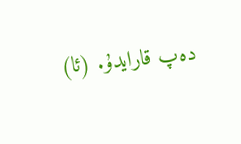دەپ قارايدۇ. (ئا)